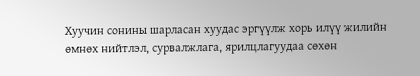Хуучин сонины шарласан хуудас эргүүлж хорь илүү жилийн өмнөх нийтлэл, сурвалжлага, ярилцлагуудаа сөхөн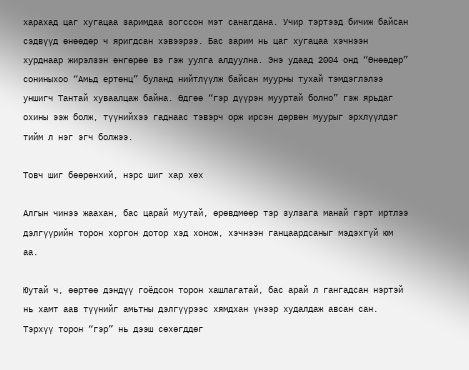харахад цаг хугацаа заримдаа зогссон мэт санагдана. Учир тэртээд бичиж байсан сэдвүүд өнөөдөр ч яригдсан хэвээрээ. Бас зарим нь цаг хугацаа хэчнээн хурднаар жирэлзэн өнгөрөө вэ гэж уулга алдуулна. Энэ удаад 2004 онд “Өнөөдөр” сониныхоо “Амьд ертөнц” буланд нийтлүүлж байсан муурны тухай тэмдэглэлээ уншигч Тантай хуваалцаж байна. Өдгөө “гэр дүүрэн мууртай болно” гэж ярьдаг охины ээж болж, түүнийхээ гаднаас тэвэрч орж ирсэн дөрвөн муурыг эрхлүүлдэг тийм л нэг эгч болжээ.

Товч шиг бөөрөнхий, нэрс шиг хар хөх

Алгын чинээ жаахан, бас царай муутай, өрөвдмөөр тэр зулзага манай гэрт иртлээ дэлгүүрийн торон хоргон дотор хэд хонож, хэчнээн ганцаардсаныг мэдэхгүй юм аа.

Юутай ч, өөртөө дэндүү гоёдсон торон хашлагатай, бас арай л гангадсан нэртэй нь хамт аав түүнийг амьтны дэлгүүрээс хямдхан үнээр худалдаж авсан сан. Тэрхүү торон “гэр” нь дээш сөхөгддөг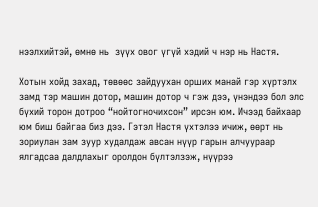нээлхийтэй, өмнө нь  зүүх овог үгүй хэдий ч нэр нь Настя.

Хотын хойд захад, төвөөс зайдуухан орших манай гэр хүртэлх замд тэр машин дотор, машин дотор ч гэж дээ, үнэндээ бол элс бүхий торон дотроо “нойтогночихсон” ирсэн юм. Ичээд байхаар юм биш байгаа биз дээ. Гэтэл Настя үхтэлээ ичиж, өөрт нь зориулан зам зуур худалдаж авсан нүүр гарын алчуураар ялгадсаа далдлахыг оролдон бүлтэлзэж, нүүрээ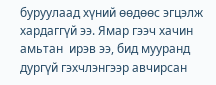буруулаад хүний өөдөөс эгцэлж хардаггүй ээ. Ямар гээч хачин амьтан  ирэв ээ, бид мууранд дургүй гэхчлэнгээр авчирсан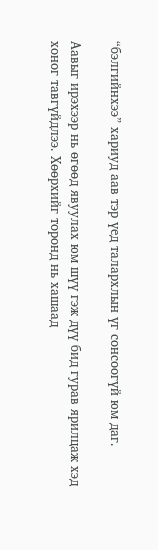“бэлгийнхээ” хариуд аав тэр үед талархлын үг сонсоогүй юм даг.

Аавыг ирэхээр нь өгөөд явуулах юм шүү гэж дүү бид гурав ярилцаж хэд хоног тавгүйдлээ. Хөөрхийг торонд нь хашаад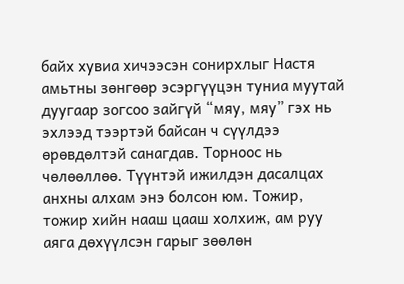байх хувиа хичээсэн сонирхлыг Настя амьтны зөнгөөр эсэргүүцэн туниа муутай дуугаар зогсоо зайгүй “мяу, мяу” гэх нь эхлээд тээртэй байсан ч сүүлдээ өрөвдөлтэй санагдав. Торноос нь чөлөөллөө. Түүнтэй ижилдэн дасалцах анхны алхам энэ болсон юм. Тожир, тожир хийн нааш цааш холхиж, ам руу аяга дөхүүлсэн гарыг зөөлөн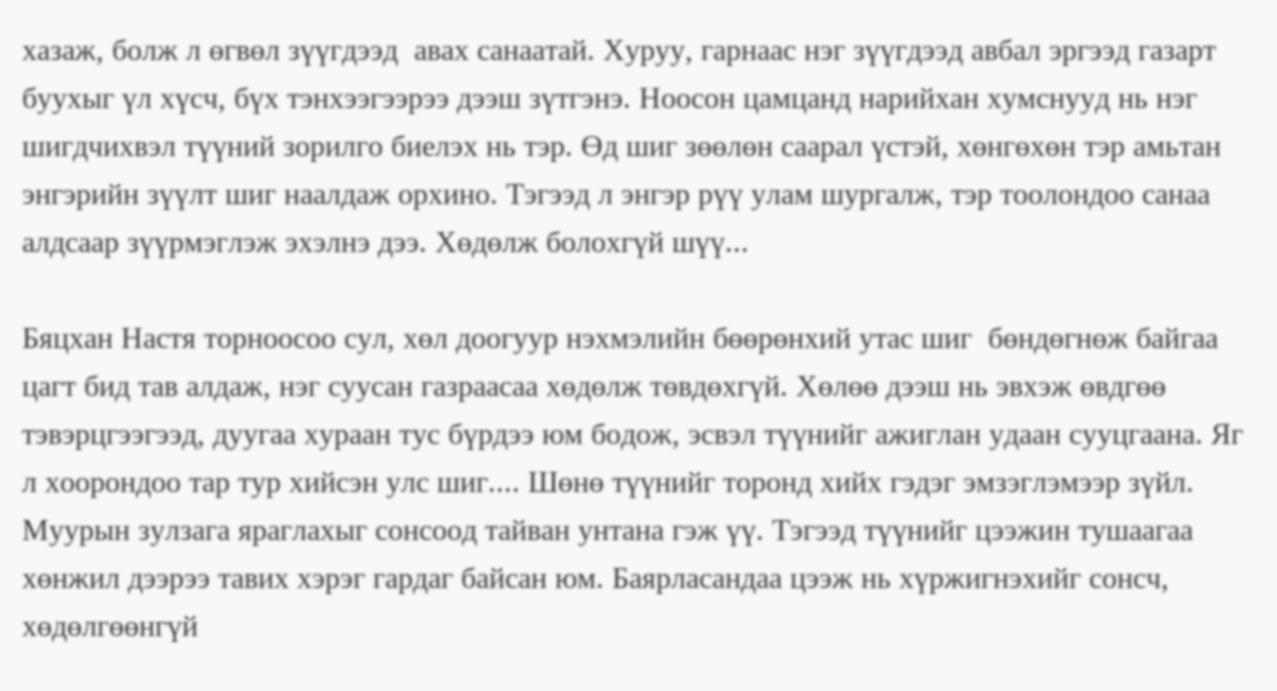хазаж, болж л өгвөл зүүгдээд  авах санаатай. Хуруу, гарнаас нэг зүүгдээд авбал эргээд газарт буухыг үл хүсч, бүх тэнхээгээрээ дээш зүтгэнэ. Ноосон цамцанд нарийхан хумснууд нь нэг шигдчихвэл түүний зорилго биелэх нь тэр. Өд шиг зөөлөн саарал үстэй, хөнгөхөн тэр амьтан энгэрийн зүүлт шиг наалдаж орхино. Тэгээд л энгэр рүү улам шургалж, тэр тоолондоо санаа алдсаар зүүрмэглэж эхэлнэ дээ. Хөдөлж болохгүй шүү...

Бяцхан Настя торноосоо сул, хөл доогуур нэхмэлийн бөөрөнхий утас шиг  бөндөгнөж байгаа цагт бид тав алдаж, нэг суусан газраасаа хөдөлж төвдөхгүй. Хөлөө дээш нь эвхэж өвдгөө тэвэрцгээгээд, дуугаа хураан тус бүрдээ юм бодож, эсвэл түүнийг ажиглан удаан сууцгаана. Яг л хоорондоо тар тур хийсэн улс шиг.... Шөнө түүнийг торонд хийх гэдэг эмзэглэмээр зүйл. Муурын зулзага яраглахыг сонсоод тайван унтана гэж үү. Тэгээд түүнийг цээжин тушаагаа хөнжил дээрээ тавих хэрэг гардаг байсан юм. Баярласандаа цээж нь хүржигнэхийг сонсч, хөдөлгөөнгүй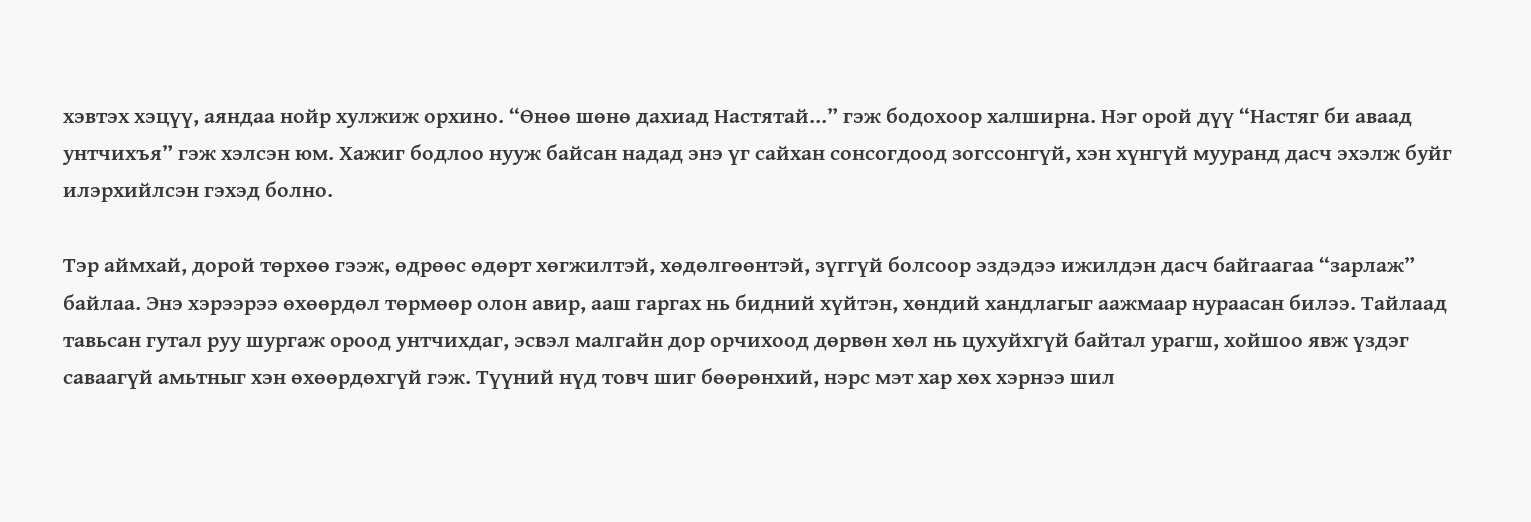хэвтэх хэцүү, аяндаа нойр хулжиж орхино. “Өнөө шөнө дахиад Настятай...” гэж бодохоор халширна. Нэг орой дүү “Настяг би аваад унтчихъя” гэж хэлсэн юм. Хажиг бодлоо нууж байсан надад энэ үг сайхан сонсогдоод зогссонгүй, хэн хүнгүй мууранд дасч эхэлж буйг илэрхийлсэн гэхэд болно.

Тэр аймхай, дорой төрхөө гээж, өдрөөс өдөрт хөгжилтэй, хөдөлгөөнтэй, зүггүй болсоор эздэдээ ижилдэн дасч байгаагаа “зарлаж” байлаа. Энэ хэрээрээ өхөөрдөл төрмөөр олон авир, ааш гаргах нь бидний хүйтэн, хөндий хандлагыг аажмаар нураасан билээ. Тайлаад тавьсан гутал руу шургаж ороод унтчихдаг, эсвэл малгайн дор орчихоод дөрвөн хөл нь цухуйхгүй байтал урагш, хойшоо явж үздэг саваагүй амьтныг хэн өхөөрдөхгүй гэж. Түүний нүд товч шиг бөөрөнхий, нэрс мэт хар хөх хэрнээ шил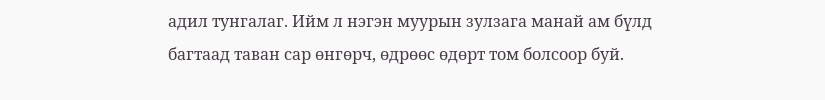адил тунгалаг. Ийм л нэгэн муурын зулзага манай ам бүлд багтаад таван сар өнгөрч, өдрөөс өдөрт том болсоор буй.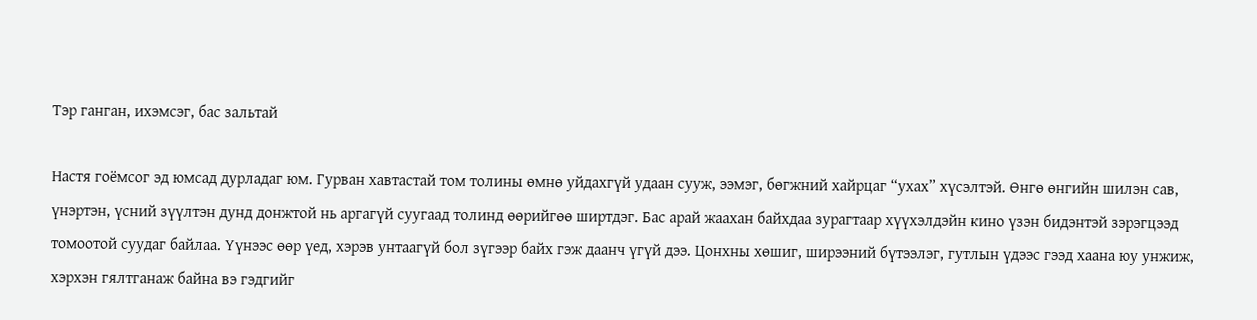Тэр ганган, ихэмсэг, бас зальтай

Настя гоёмсог эд юмсад дурладаг юм. Гурван хавтастай том толины өмнө уйдахгүй удаан сууж, ээмэг, бөгжний хайрцаг “ухах” хүсэлтэй. Өнгө өнгийн шилэн сав, үнэртэн, үсний зүүлтэн дунд донжтой нь аргагүй суугаад толинд өөрийгөө ширтдэг. Бас арай жаахан байхдаа зурагтаар хүүхэлдэйн кино үзэн бидэнтэй зэрэгцээд томоотой суудаг байлаа. Үүнээс өөр үед, хэрэв унтаагүй бол зүгээр байх гэж даанч үгүй дээ. Цонхны хөшиг, ширээний бүтээлэг, гутлын үдээс гээд хаана юу унжиж, хэрхэн гялтганаж байна вэ гэдгийг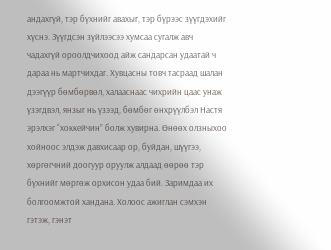андахгүй, тэр бүхнийг авахыг, тэр бүрээс зүүгдэхийг хүснэ. Зүүгдсэн зүйлээсээ хумсаа сугалж авч чадахгүй ороолдчихоод айж сандарсан удаатай ч дараа нь мартчихдаг. Хувцасны товч тасраад шалан дээгүүр бөмбөрвөл, халааснаас чихрийн цаас унаж үзэгдвэл, янзыг нь үзээд, бөмбөг өнхрүүлбэл Настя эрэлхэг “хоккейчин” болж хувирна. Өнөөх олзныхоо хойноос элдэж давхисаар ор, буйдан, шүүгээ, хөргөгчний доогуур оруулж алдаад өөрөө тэр бүхнийг мөргөж орхисон удаа бий. Заримдаа их болгоомжтой хандана. Холоос ажиглан сэмхэн гэтэж, гэнэт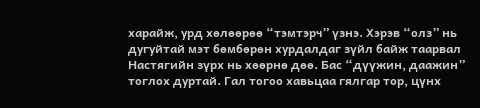харайж, урд хөлөөрөө “тэмтэрч” үзнэ. Хэрэв “олз” нь дугуйтай мэт бөмбөрөн хурдалдаг зүйл байж таарвал Настягийн зүрх нь хөөрнө дөө. Бас “дүүжин, даажин” тоглох дуртай. Гал тогоо хавьцаа гялгар тор, цүнх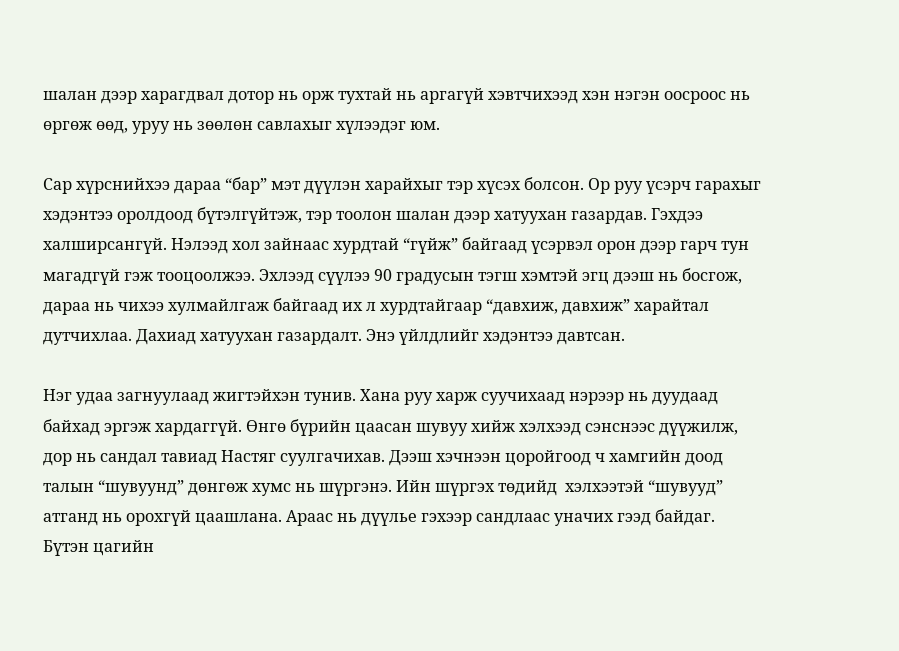шалан дээр харагдвал дотор нь орж тухтай нь аргагүй хэвтчихээд хэн нэгэн оосроос нь өргөж өөд, уруу нь зөөлөн савлахыг хүлээдэг юм.

Сар хүрснийхээ дараа “бар” мэт дүүлэн харайхыг тэр хүсэх болсон. Ор руу үсэрч гарахыг хэдэнтээ оролдоод бүтэлгүйтэж, тэр тоолон шалан дээр хатуухан газардав. Гэхдээ халширсангүй. Нэлээд хол зайнаас хурдтай “гүйж” байгаад үсэрвэл орон дээр гарч тун магадгүй гэж тооцоолжээ. Эхлээд сүүлээ 90 градусын тэгш хэмтэй эгц дээш нь босгож, дараа нь чихээ хулмайлгаж байгаад их л хурдтайгаар “давхиж, давхиж” харайтал дутчихлаа. Дахиад хатуухан газардалт. Энэ үйлдлийг хэдэнтээ давтсан.

Нэг удаа загнуулаад жигтэйхэн тунив. Хана руу харж суучихаад нэрээр нь дуудаад байхад эргэж хардаггүй. Өнгө бүрийн цаасан шувуу хийж хэлхээд сэнснээс дүүжилж, дор нь сандал тавиад Настяг суулгачихав. Дээш хэчнээн цоройгоод ч хамгийн доод талын “шувуунд” дөнгөж хумс нь шүргэнэ. Ийн шүргэх төдийд  хэлхээтэй “шувууд” атганд нь орохгүй цаашлана. Араас нь дүүлье гэхээр сандлаас уначих гээд байдаг. Бүтэн цагийн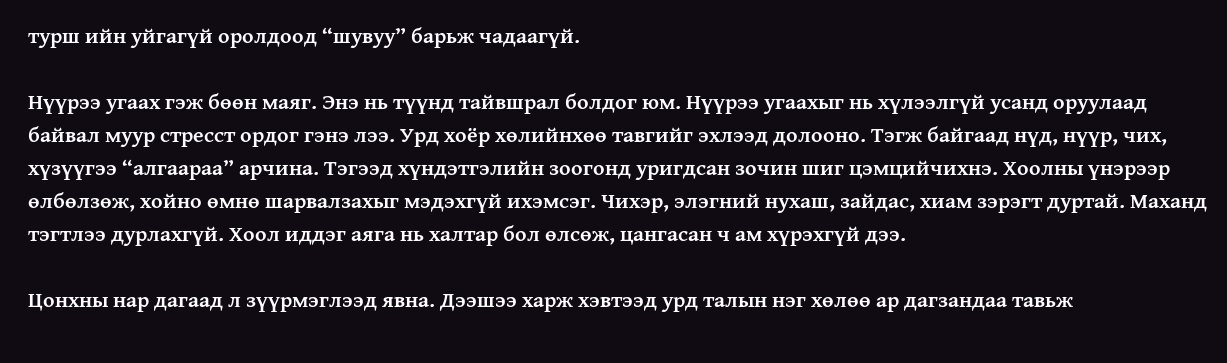турш ийн уйгагүй оролдоод “шувуу” барьж чадаагүй.

Нүүрээ угаах гэж бөөн маяг. Энэ нь түүнд тайвшрал болдог юм. Нүүрээ угаахыг нь хүлээлгүй усанд оруулаад байвал муур стресст ордог гэнэ лээ. Урд хоёр хөлийнхөө тавгийг эхлээд долооно. Тэгж байгаад нүд, нүүр, чих, хүзүүгээ “алгаараа” арчина. Тэгээд хүндэтгэлийн зоогонд уригдсан зочин шиг цэмцийчихнэ. Хоолны үнэрээр  өлбөлзөж, хойно өмнө шарвалзахыг мэдэхгүй ихэмсэг. Чихэр, элэгний нухаш, зайдас, хиам зэрэгт дуртай. Маханд тэгтлээ дурлахгүй. Хоол иддэг аяга нь халтар бол өлсөж, цангасан ч ам хүрэхгүй дээ.

Цонхны нар дагаад л зүүрмэглээд явна. Дээшээ харж хэвтээд урд талын нэг хөлөө ар дагзандаа тавьж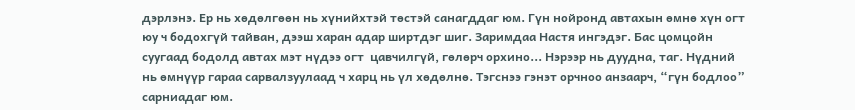дэрлэнэ. Ер нь хөдөлгөөн нь хүнийхтэй төстэй санагддаг юм. Гүн нойронд автахын өмнө хүн огт юу ч бодохгүй тайван, дээш харан адар ширтдэг шиг. Заримдаа Настя ингэдэг. Бас цомцойн суугаад бодолд автах мэт нүдээ огт  цавчилгүй, гөлөрч орхино... Нэрээр нь дуудна, таг. Нүдний нь өмнүүр гараа сарвалзуулаад ч харц нь үл хөдөлнө. Тэгснээ гэнэт орчноо анзаарч, “гүн бодлоо” сарниадаг юм.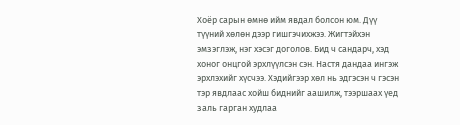Хоёр сарын өмнө ийм явдал болсон юм. Дүү түүний хөлөн дээр гишгэчихжээ. Жигтэйхэн эмзэглэж, нэг хэсэг доголов. Бид ч сандарч, хэд хоног онцгой эрхлүүлсэн сэн. Настя дандаа ингэж эрхлэхийг хүсчээ. Хэдийгээр хөл нь эдгэсэн ч гэсэн тэр явдлаас хойш биднийг аашилж, тээршаах үед заль гарган худлаа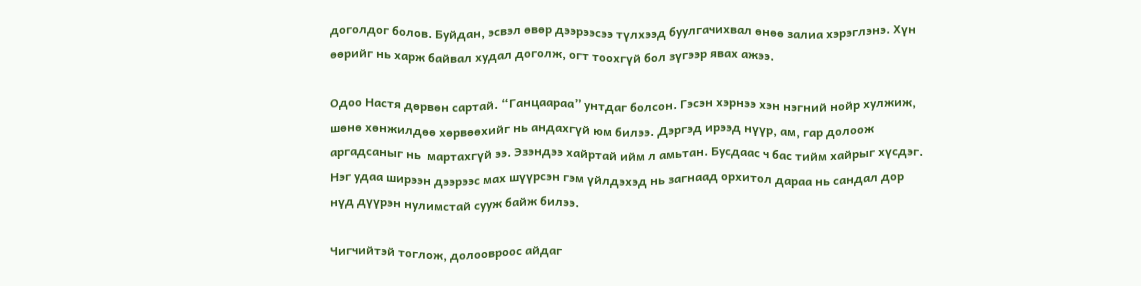доголдог болов. Буйдан, эсвэл өвөр дээрээсээ түлхээд буулгачихвал өнөө залиа хэрэглэнэ. Хүн өөрийг нь харж байвал худал доголж, огт тоохгүй бол зүгээр явах ажээ.

Одоо Настя дөрвөн сартай. “Ганцаараа” унтдаг болсон. Гэсэн хэрнээ хэн нэгний нойр хулжиж, шөнө хөнжилдөө хөрвөөхийг нь андахгүй юм билээ. Дэргэд ирээд нүүр, ам, гар долоож аргадсаныг нь  мартахгүй ээ. Эзэндээ хайртай ийм л амьтан. Бусдаас ч бас тийм хайрыг хүсдэг. Нэг удаа ширээн дээрээс мах шүүрсэн гэм үйлдэхэд нь загнаад орхитол дараа нь сандал дор нүд дүүрэн нулимстай сууж байж билээ.

Чигчийтэй тоглож, долоовроос айдаг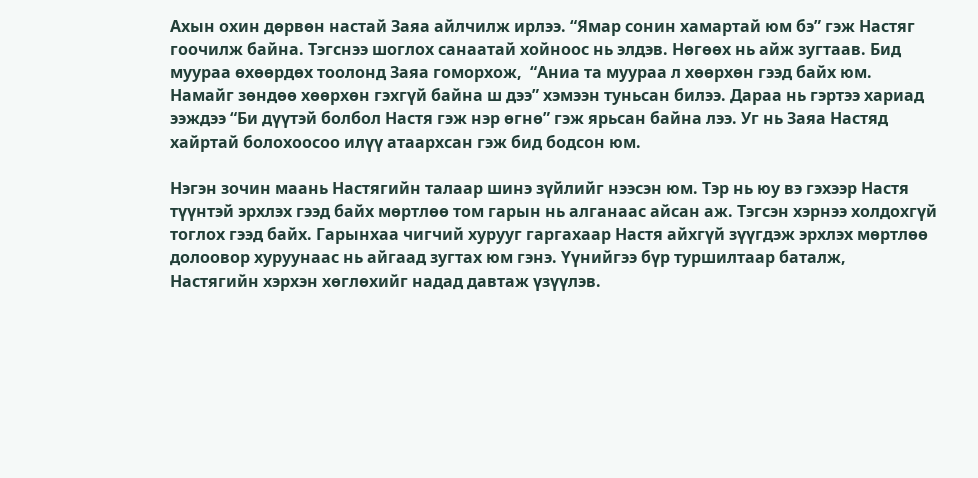Ахын охин дөрвөн настай Заяа айлчилж ирлээ. “Ямар сонин хамартай юм бэ” гэж Настяг гоочилж байна. Тэгснээ шоглох санаатай хойноос нь элдэв. Нөгөөх нь айж зугтаав. Бид муураа өхөөрдөх тоолонд Заяа гоморхож,  “Аниа та муураа л хөөрхөн гээд байх юм. Намайг зөндөө хөөрхөн гэхгүй байна ш дээ” хэмээн туньсан билээ. Дараа нь гэртээ хариад ээждээ “Би дүүтэй болбол Настя гэж нэр өгнө” гэж ярьсан байна лээ. Уг нь Заяа Настяд хайртай болохоосоо илүү атаархсан гэж бид бодсон юм.

Нэгэн зочин маань Настягийн талаар шинэ зүйлийг нээсэн юм. Тэр нь юу вэ гэхээр Настя түүнтэй эрхлэх гээд байх мөртлөө том гарын нь алганаас айсан аж. Тэгсэн хэрнээ холдохгүй тоглох гээд байх. Гарынхаа чигчий хурууг гаргахаар Настя айхгүй зүүгдэж эрхлэх мөртлөө долоовор хуруунаас нь айгаад зугтах юм гэнэ. Үүнийгээ бүр туршилтаар баталж, Настягийн хэрхэн хөглөхийг надад давтаж үзүүлэв.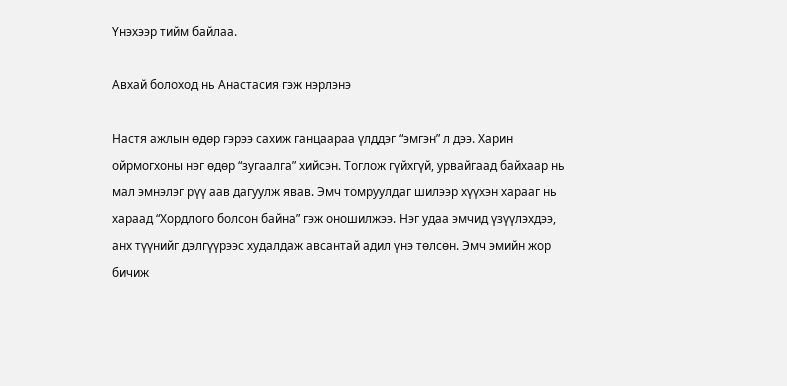Үнэхээр тийм байлаа.

Авхай болоход нь Анастасия гэж нэрлэнэ

Настя ажлын өдөр гэрээ сахиж ганцаараа үлддэг “эмгэн” л дээ. Харин ойрмогхоны нэг өдөр “зугаалга” хийсэн. Тоглож гүйхгүй, урвайгаад байхаар нь мал эмнэлэг рүү аав дагуулж явав. Эмч томруулдаг шилээр хүүхэн харааг нь хараад “Хордлого болсон байна” гэж оношилжээ. Нэг удаа эмчид үзүүлэхдээ, анх түүнийг дэлгүүрээс худалдаж авсантай адил үнэ төлсөн. Эмч эмийн жор бичиж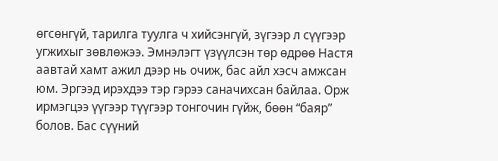өгсөнгүй, тарилга туулга ч хийсэнгүй, зүгээр л сүүгээр угжихыг зөвлөжээ. Эмнэлэгт үзүүлсэн төр өдрөө Настя аавтай хамт ажил дээр нь очиж, бас айл хэсч амжсан юм. Эргээд ирэхдээ тэр гэрээ саначихсан байлаа. Орж ирмэгцээ үүгээр түүгээр тонгочин гүйж, бөөн “баяр” болов. Бас сүүний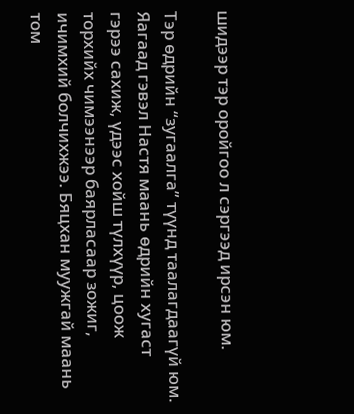шидээр тэр оройгоо л сэргээд ирсэн юм.

Тэр өдрийн “зугаалга” түүнд таалагдаагүй юм. Яагаад гэвэл Настя маань өдрийн хугаст гэрээ сахиж, үдээс хойш түлхүүр, цоож торхийх чимээнээр баярласаар зожиг, ичимхий болчихжээ. Бяцхан муужгай маань том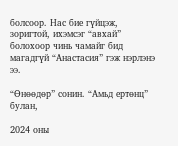болсоор. Нас бие гүйцэж, зоригтой, ихэмсэг “авхай” болохоор чинь чамайг бид магадгүй “Анастасия” гэж нэрлэнэ ээ.

“Өнөөдөр” сонин. “Амьд ертөнц” булан,

2024 оны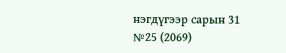нэгдүгээр сарын 31 №25 (2069)